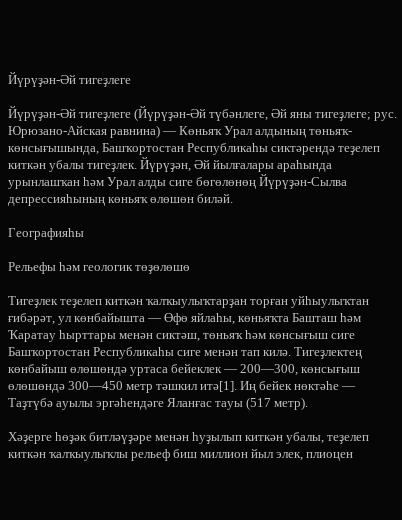Йүрүҙән-Әй тигеҙлеге

Йүрүҙән-Әй тигеҙлеге (Йүрүҙән-Әй түбәнлеге, Әй яны тигеҙлеге; рус. Юрюзано-Айская равнина) — Көньяҡ Урал алдының төньяҡ-көнсығышында, Башҡортостан Республикаһы сиктәрендә теҙелеп киткән убалы тигеҙлек. Йүрүҙән, Әй йылғалары араһында урынлашҡан һәм Урал алды сиге бөгөлөнөң Йүрүҙән-Сылва депрессияһының көньяҡ өлөшөн биләй.

Географияһы

Рельефы һәм геологик төҙөлөшө

Тигеҙлек теҙелеп киткән ҡалҡыулыҡтарҙан торған уйһыулыҡтан ғибәрәт, ул көнбайышта — Өфө яйлаһы, көньяҡта Башташ һәм Ҡаратау һырттары менән сиктәш, төньяҡ һәм көнсығыш сиге Башҡортостан Республикаһы сиге менән тап килә. Тигеҙлектең көнбайыш өлөшөндә уртаса бейеклек — 200—300, көнсығыш өлөшөндә 300—450 метр тәшкил итә[1]. Иң бейек нөктәһе — Таҙтүбә ауылы эргәһендәге Яланғас тауы (517 метр).

Хәҙерге һөҙәк битләүҙәре менән һуҙылып киткән убалы, теҙелеп киткән ҡалҡыулыҡлы рельеф биш миллион йыл элек, плиоцен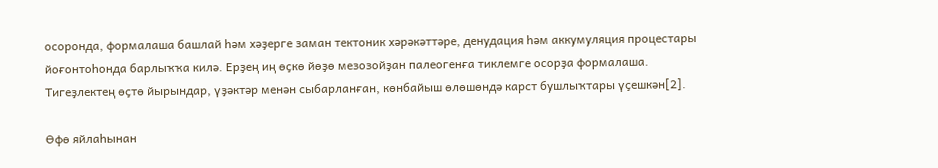осоронда, формалаша башлай һәм хәҙерге заман тектоник хәрәкәттәре, денудация һәм аккумуляция процестары йоғонтоһонда барлыҡҡа килә. Ерҙең иң өҫкө йөҙө мезозойҙан палеогенға тиклемге осорҙа формалаша. Тигеҙлектең өҫтө йырындар, үҙәктәр менән сыбарланған, көнбайыш өлөшөндә карст бушлыҡтары үҫешкән[2].

Өфө яйлаһынан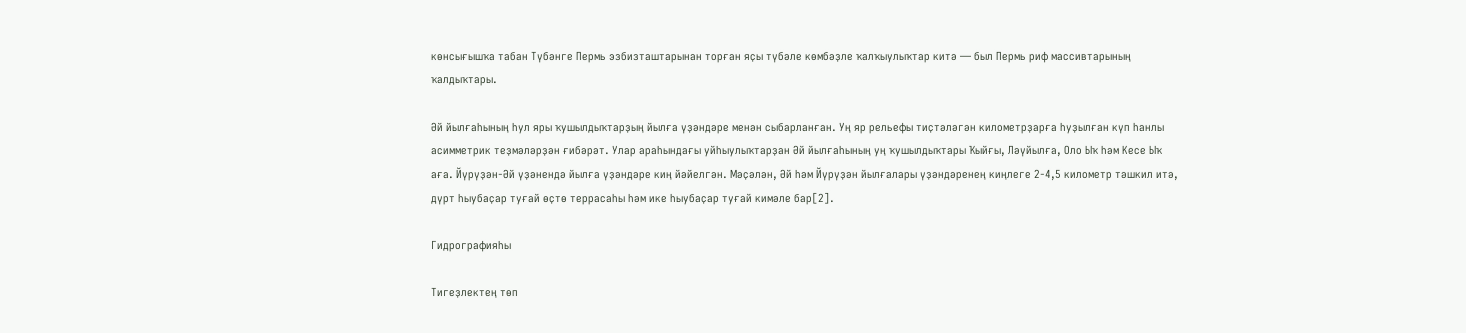көнсығышҡа табан Түбәнге Пермь эзбизташтарынан торған яҫы түбәле көмбәҙле ҡалҡыулыҡтар китә — был Пермь риф массивтарының ҡалдыҡтары.

Әй йылғаһының һул яры ҡушылдыҡтарҙың йылға үҙәндәре менән сыбарланған. Уң яр рельефы тиҫтәләгән километрҙарға һуҙылған күп һанлы асимметрик теҙмәләрҙән ғибәрәт. Улар араһындағы уйһыулыҡтарҙан Әй йылғаһының уң ҡушылдыҡтары Ҡыйғы, Ләүйылға, Оло Ыҡ һәм Кесе Ыҡ аға. Йүрүҙән-Әй үҙәнендә йылға үҙәндәре киң йәйелгән. Мәҫәлән, Әй һәм Йүрүҙән йылғалары үҙәндәренең киңлеге 2-4,5 километр тәшкил итә, дүрт һыубаҫар туғай өҫтө террасаһы һәм ике һыубаҫар туғай кимәле бар[2].

Гидрографияһы

Тигеҙлектең төп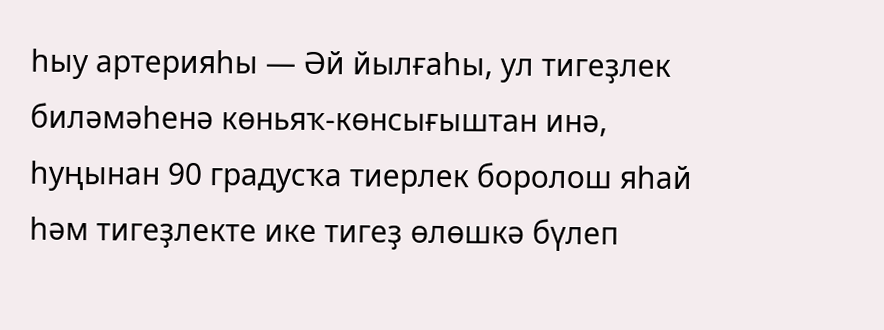һыу артерияһы — Әй йылғаһы, ул тигеҙлек биләмәһенә көньяҡ-көнсығыштан инә, һуңынан 90 градусҡа тиерлек боролош яһай һәм тигеҙлекте ике тигеҙ өлөшкә бүлеп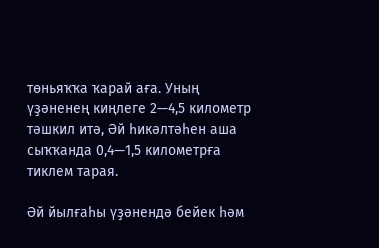төньяҡҡа ҡарай аға. Уның үҙәненең киңлеге 2—4,5 километр тәшкил итә, Әй һикәлтәһен аша сыҡҡанда 0,4—1,5 километрға тиклем тарая.

Әй йылғаһы үҙәнендә бейек һәм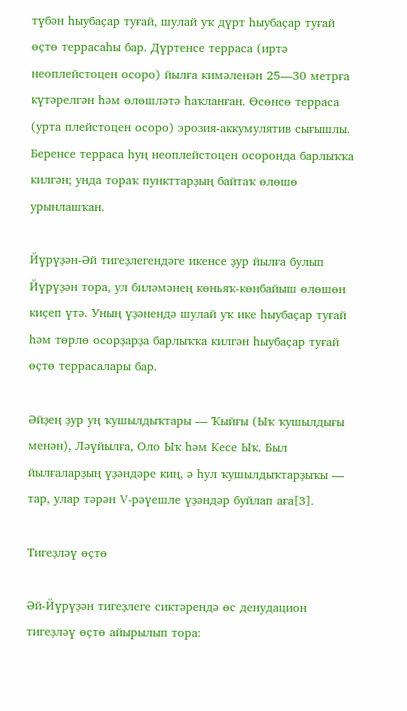түбән һыубаҫар туғай, шулай уҡ дүрт һыубаҫар туғай өҫтө террасаһы бар. Дүртенсе терраса (иртә неоплейстоцен осоро) йылға кимәленән 25—30 метрға күтәрелгән һәм өлөшләтә һаҡланған. Өсөнсө терраса (урта плейстоцен осоро) эрозия-аккумулятив сығышлы. Беренсе терраса һуң неоплейстоцен осоронда барлыҡҡа килгән; унда тораҡ пункттарҙың байтаҡ өлөшө урынлашҡан.

Йүрүҙән-Әй тигеҙлегендәге икенсе ҙур йылға булып Йүрүҙән тора, ул биләмәнең көньяҡ-көнбайыш өлөшөн киҫеп үтә. Уның үҙәнендә шулай уҡ ике һыубаҫар туғай һәм төрлө осорҙарҙа барлыҡҡа килгән һыубаҫар туғай өҫтө террасалары бар.

Әйҙең ҙур уң ҡушылдыҡтары — Ҡыйғы (Ыҡ ҡушылдығы менән), Ләүйылға, Оло Ыҡ һәм Кесе Ыҡ. Был йылғаларҙың үҙәндәре киң, ә һул ҡушылдыҡтарҙыҡы — тар, улар тәрән V-рәүешле үҙәндәр буйлап аға[3].

Тигеҙләү өҫтө

Әй-Йүрүҙән тигеҙлеге сиктәрендә өс денудацион тигеҙләү өҫтө айырылып тора: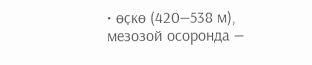• өҫкө (420—538 м), мезозой осоронда —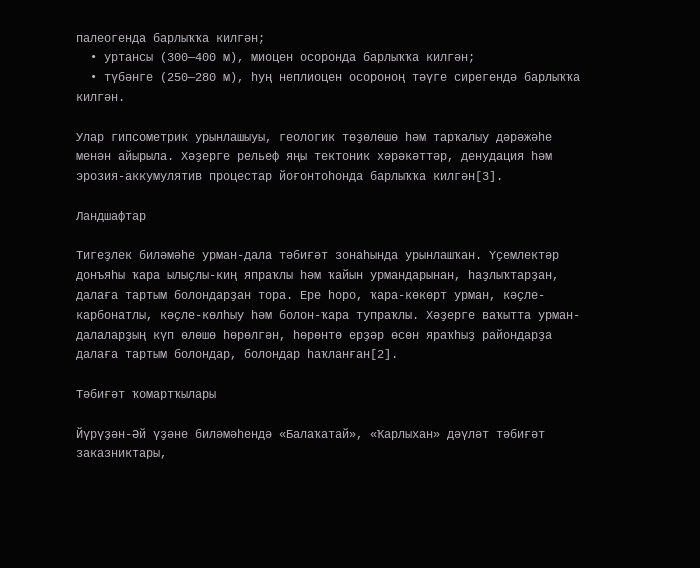палеогенда барлыҡҡа килгән;
  • уртансы (300—400 м), миоцен осоронда барлыҡҡа килгән;
  • түбәнге (250—280 м), һуң неплиоцен осороноң тәүге сирегендә барлыҡҡа килгән.

Улар гипсометрик урынлашыуы, геологик төҙөлөшө һәм тарҡалыу дәрәжәһе менән айырыла. Хәҙерге рельеф яңы тектоник хәрәкәттәр, денудация һәм эрозия-аккумулятив процестар йоғонтоһонда барлыҡҡа килгән[3].

Ландшафтар

Тигеҙлек биләмәһе урман-дала тәбиғәт зонаһында урынлашҡан. Үҫемлектәр донъяһы ҡара ылыҫлы-киң япраҡлы һәм ҡайын урмандарынан, һаҙлыҡтарҙан, далаға тартым болондарҙан тора. Ере һоро, ҡара-көкөрт урман, кәҫле-карбонатлы, кәҫле-көлһыу һәм болон-ҡара тупраҡлы. Хәҙерге ваҡытта урман-далаларҙың күп өлөшө һөрөлгән, һөрөнтө ерҙәр өсөн яраҡһыҙ райондарҙа далаға тартым болондар, болондар һаҡланған[2].

Тәбиғәт ҡомартҡылары

Йүрүҙән-Әй үҙәне биләмәһендә «Балаҡатай», «Ҡарлыхан» дәүләт тәбиғәт заказниктары,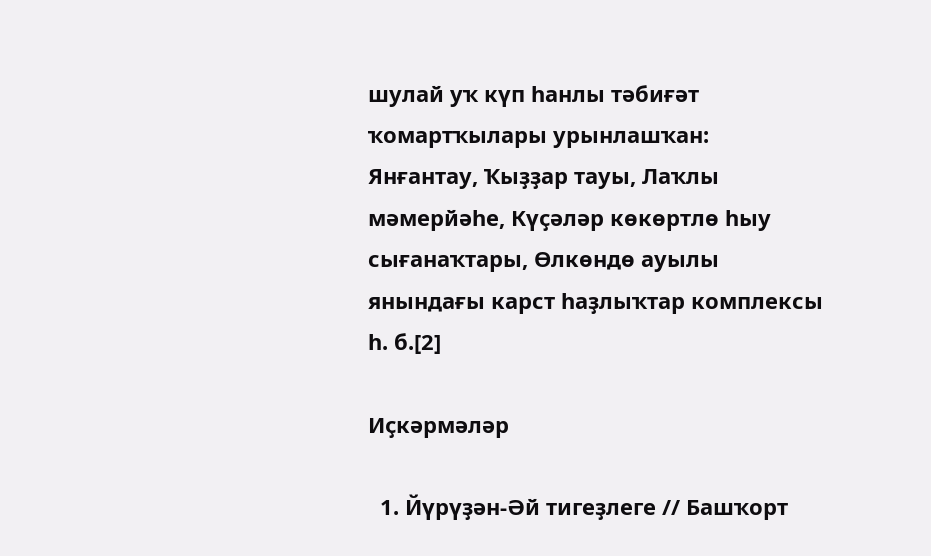шулай уҡ күп һанлы тәбиғәт ҡомартҡылары урынлашҡан: Янғантау, Ҡыҙҙар тауы, Лаҡлы мәмерйәһе, Күҫәләр көкөртлө һыу сығанаҡтары, Өлкөндө ауылы янындағы карст һаҙлыҡтар комплексы һ. б.[2]

Иҫкәрмәләр

  1. Йүрүҙән-Әй тигеҙлеге // Башҡорт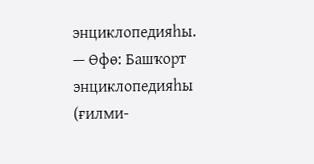энциклопедияһы. — Өфө: Башҡорт энциклопедияһы (ғилми-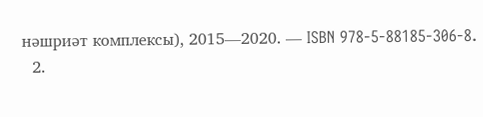нәшриәт комплексы), 2015—2020. — ISBN 978-5-88185-306-8.
  2.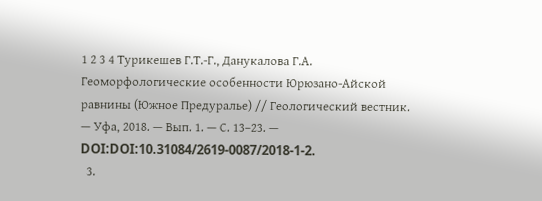1 2 3 4 Турикешев Г.Т.-Г., Данукалова Г.А. Геоморфологические особенности Юрюзано-Айской равнины (Южное Предуралье) // Геологический вестник. — Уфа, 2018. — Вып. 1. — С. 13–23. — DOI:DOI:10.31084/2619-0087/2018-1-2.
  3.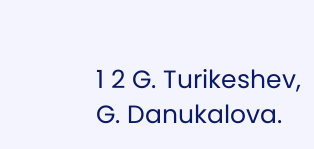1 2 G. Turikeshev, G. Danukalova.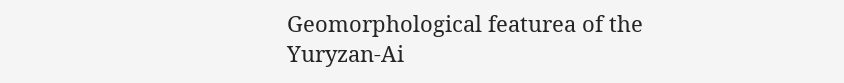Geomorphological featurea of the Yuryzan-Ai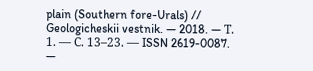plain (Southern fore-Urals) // Geologicheskii vestnik. — 2018. — Т. 1. — С. 13–23. — ISSN 2619-0087. —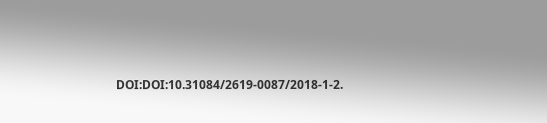DOI:DOI:10.31084/2619-0087/2018-1-2.